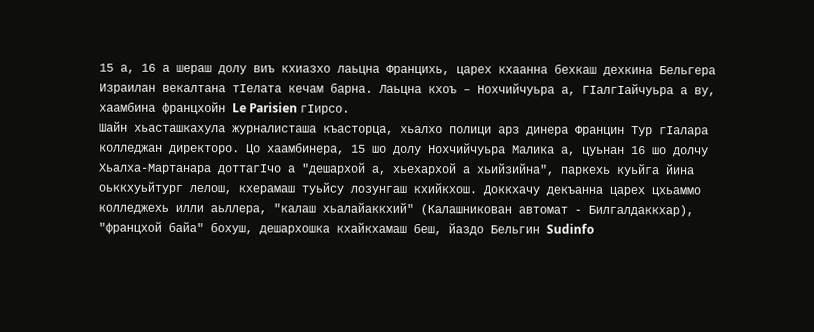15 а, 16 а шераш долу виъ кхиазхо лаьцна Францихь, царех кхаанна бехкаш дехкина Бельгера Израилан векалтана тIелата кечам барна. Лаьцна кхоъ – Нохчийчуьра а, ГIалгIайчуьра а ву, хаамбина францхойн Le Parisien гIирсо.
Шайн хьасташкахула журналисташа къасторца, хьалхо полици арз динера Францин Тур гIалара колледжан директоро. Цо хаамбинера, 15 шо долу Нохчийчуьра Малика а, цуьнан 16 шо долчу Хьалха-Мартанара доттагIчо а "дешархой а, хьехархой а хьийзийна", паркехь куьйга йина оьккхуьйтург лелош, кхерамаш туьйсу лозунгаш кхийкхош. Доккхачу декъанна царех цхьаммо колледжехь илли аьллера, "калаш хьалайаккхий" (Калашникован автомат - Билгалдаккхар), "францхой байа" бохуш, дешархошка кхайкхамаш беш, йаздо Бельгин Sudinfo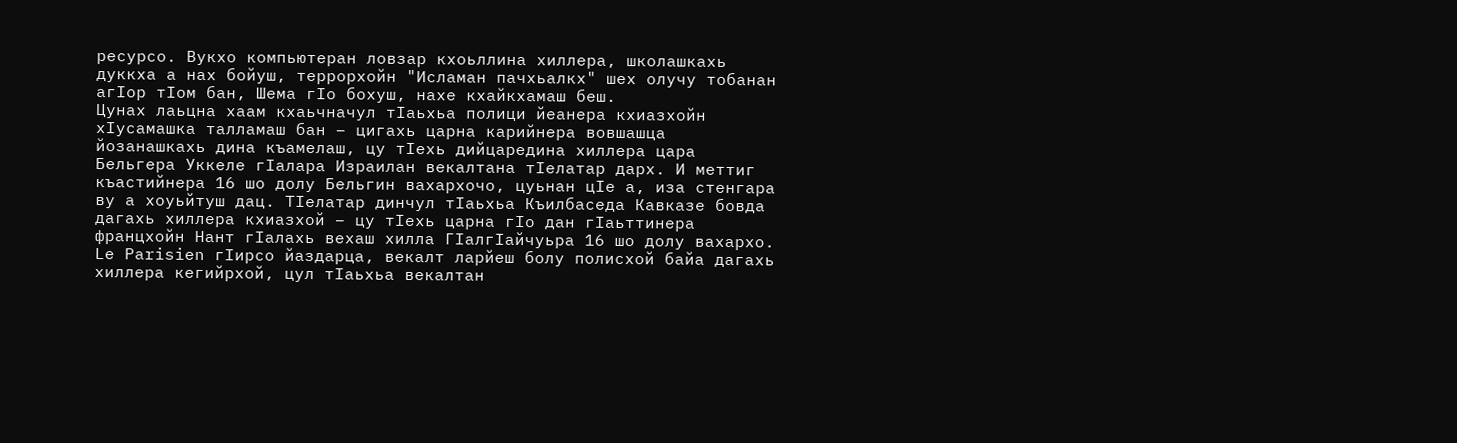ресурсо. Вукхо компьютеран ловзар кхоьллина хиллера, школашкахь дуккха а нах бойуш, террорхойн "Исламан пачхьалкх" шех олучу тобанан агIор тIом бан, Шема гIо бохуш, нахе кхайкхамаш беш.
Цунах лаьцна хаам кхаьчначул тIаьхьа полици йеанера кхиазхойн хIусамашка талламаш бан – цигахь царна карийнера вовшашца йозанашкахь дина къамелаш, цу тIехь дийцаредина хиллера цара Бельгера Уккеле гIалара Израилан векалтана тIелатар дарх. И меттиг къастийнера 16 шо долу Бельгин вахархочо, цуьнан цIе а, иза стенгара ву а хоуьйтуш дац. ТIелатар динчул тIаьхьа Къилбаседа Кавказе бовда дагахь хиллера кхиазхой – цу тIехь царна гIо дан гIаьттинера францхойн Нант гIалахь вехаш хилла ГIалгIайчуьра 16 шо долу вахархо.
Le Parisien гIирсо йаздарца, векалт ларйеш болу полисхой байа дагахь хиллера кегийрхой, цул тIаьхьа векалтан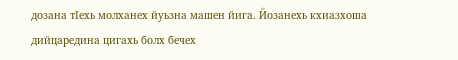дозана тIехь молханех йуьзна машен йига. Йозанехь кхиазхоша дийцаредина цигахь болх бечех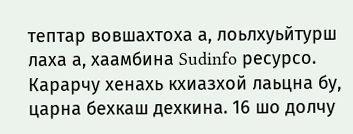тептар вовшахтоха а, лоьлхуьйтурш лаха а, хаамбина Sudinfo ресурсо.
Карарчу хенахь кхиазхой лаьцна бу, царна бехкаш дехкина. 16 шо долчу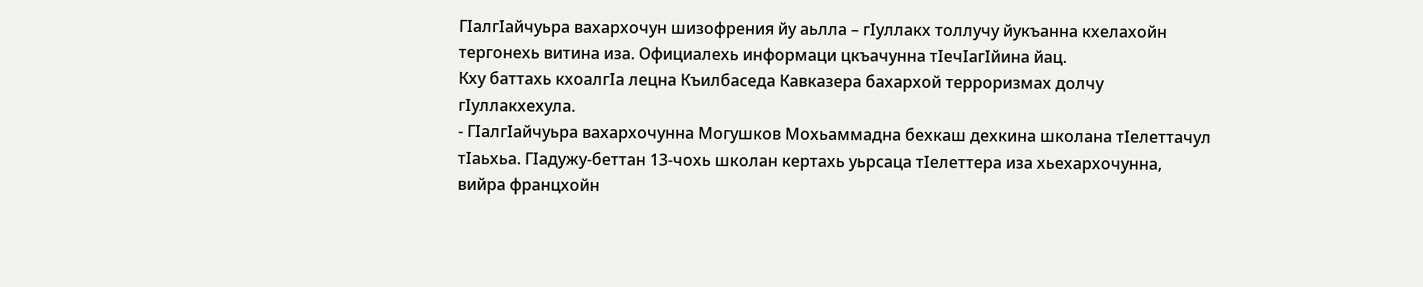ГIалгIайчуьра вахархочун шизофрения йу аьлла – гIуллакх толлучу йукъанна кхелахойн тергонехь витина иза. Официалехь информаци цкъачунна тIечIагIйина йац.
Кху баттахь кхоалгIа лецна Къилбаседа Кавказера бахархой терроризмах долчу гIуллакхехула.
- ГIалгIайчуьра вахархочунна Могушков Мохьаммадна бехкаш дехкина школана тIелеттачул тIаьхьа. ГIадужу-беттан 13-чохь школан кертахь уьрсаца тIелеттера иза хьехархочунна, вийра францхойн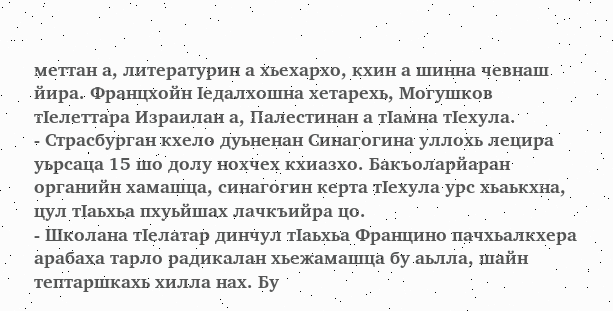меттан а, литературин а хьехархо, кхин а шинна чевнаш йира. Францхойн Iедалхошна хетарехь, Могушков тIелеттара Израилан а, Палестинан а тIамна тIехула.
- Страсбурган кхело дуьненан Синагогина уллохь лецира уьрсаца 15 шо долу нохчех кхиазхо. Бакъоларйаран органийн хамашца, синагогин керта тIехула урс хьаькхна, цул тIаьхьа пхуьйшах лачкъийра цо.
- Школана тIелатар динчул тIаьхьа Францино пачхьалкхера арабаха тарло радикалан хьежамашца бу аьлла, шайн тептаршкахь хилла нах. Бу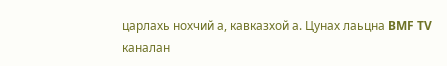царлахь нохчий а, кавказхой а. Цунах лаьцна BMF TV каналан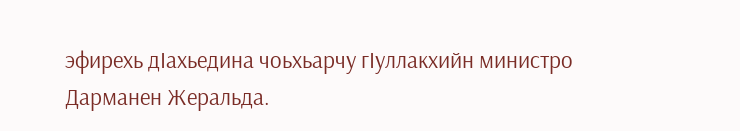эфирехь дIахьедина чоьхьарчу гIуллакхийн министро Дарманен Жеральда.